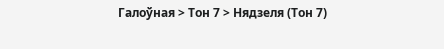Галоўная > Тон 7 > Нядзеля (Тон 7)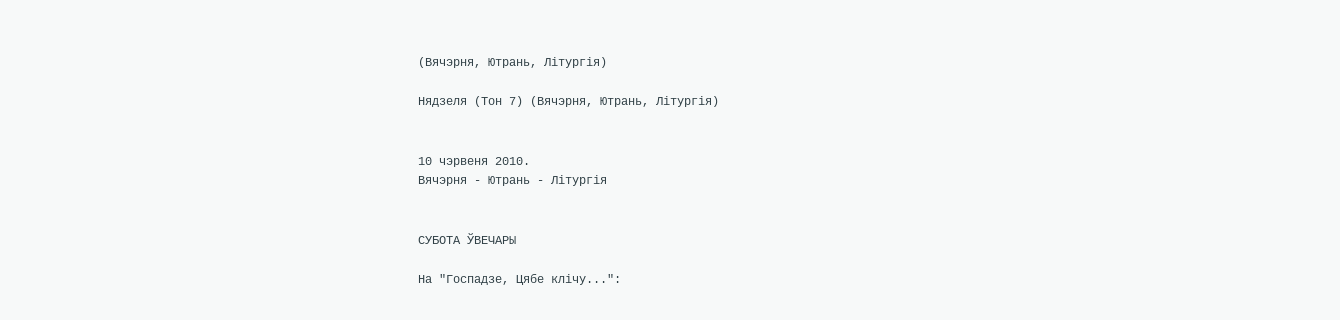(Вячэрня, Ютрань, Літургія)

Нядзеля (Тон 7) (Вячэрня, Ютрань, Літургія)


10 чэрвеня 2010.
Вячэрня - Ютрань - Літургія


СУБОТА ЎВЕЧАРЫ

На "Госпадзе, Цябе клічу...":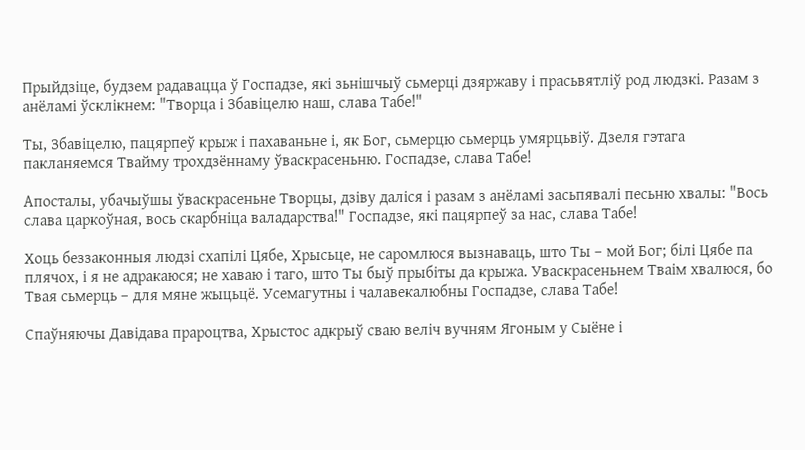Прыйдзіце, будзем радавацца ў Госпадзе, які зьнішчыў сьмерці дзяржаву і прасьвятліў род людзкі. Разам з анёламі ўсклікнем: "Творца і Збавіцелю наш, слава Табе!"

Ты, Збавіцелю, пацярпеў крыж і пахаваньне і, як Бог, сьмерцю сьмерць умярцьвіў. Дзеля гэтага пакланяемся Твайму трохдзённаму ўваскрасеньню. Госпадзе, слава Табе!

Апосталы, убачыўшы ўваскрасеньне Творцы, дзіву даліся і разам з анёламі засьпявалі песьню хвалы: "Вось слава царкоўная, вось скарбніца валадарства!" Госпадзе, які пацярпеў за нас, слава Табе!

Хоць беззаконныя людзі схапілі Цябе, Хрысьце, не саромлюся вызнаваць, што Ты – мой Бог; білі Цябе па плячох, і я не адракаюся; не хаваю і таго, што Ты быў прыбіты да крыжа. Уваскрасеньнем Тваім хвалюся, бо Твая сьмерць – для мяне жыцьцё. Усемагутны і чалавекалюбны Госпадзе, слава Табе!

Спаўняючы Давідава прароцтва, Хрыстос адкрыў сваю веліч вучням Ягоным у Сыёне і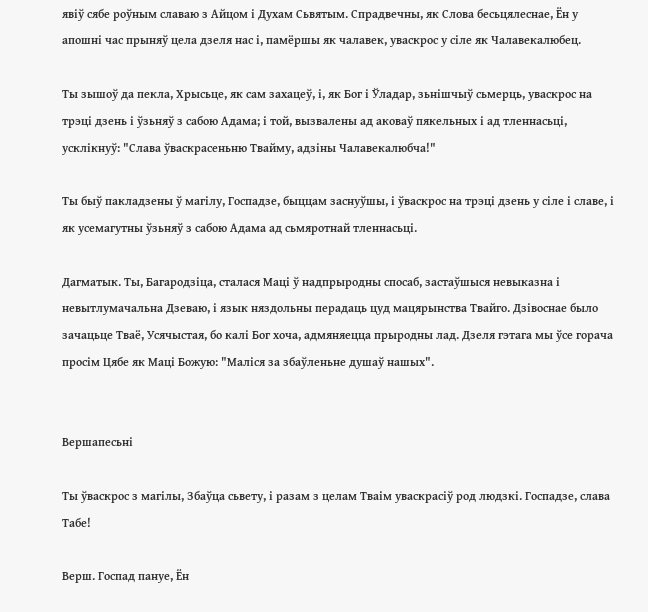явіў сябе роўным славаю з Айцом і Духам Сьвятым. Спрадвечны, як Слова бесьцялеснае, Ён у апошні час прыняў цела дзеля нас і, памёршы як чалавек, уваскрос у сіле як Чалавекалюбец.

Ты зышоў да пекла, Хрысьце, як сам захацеў, і, як Бог і Ўладар, зьнішчыў сьмерць, уваскрос на трэці дзень і ўзьняў з сабою Адама; і той, вызвалены ад аковаў пякельных і ад тленнасьці, усклікнуў: "Слава ўваскрасеньню Твайму, адзіны Чалавекалюбча!"

Ты быў пакладзены ў магілу, Госпадзе, быццам заснуўшы, і ўваскрос на трэці дзень у сіле і славе, і як усемагутны ўзьняў з сабою Адама ад сьмяротнай тленнасьці.

Дагматык. Ты, Багародзіца, сталася Маці ў надпрыродны спосаб, застаўшыся невыказна і невытлумачальна Дзеваю, і язык няздольны перадаць цуд мацярынства Твайго. Дзівоснае было зачацьце Тваё, Усячыстая, бо калі Бог хоча, адмяняецца прыродны лад. Дзеля гэтага мы ўсе горача просім Цябе як Маці Божую: "Маліся за збаўленьне душаў нашых".


Вершапесьні

Ты ўваскрос з магілы, Збаўца сьвету, і разам з целам Тваім уваскрасіў род людзкі. Госпадзе, слава Табе!

Верш. Госпад пануе, Ён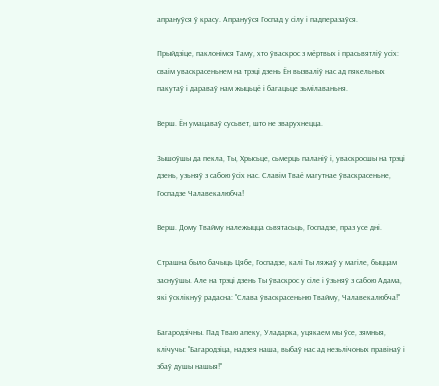апрануўся ў красу. Апрануўся Госпад у сілу і падперазаўся.

Прыйдзіце, паклонімся Таму, хто ўваскрос з мёртвых і прасьвятліў усіх: сваім уваскрасеньнем на трэці дзень Ён вызваліў нас ад пякельных пакутаў і дараваў нам жыцьцё і багацьце зьмілаваньня.

Верш. Ён умацаваў сусьвет, што не зварухнецца.

Зышоўшы да пекла, Ты, Хрысьце, сьмерць паланіў і, уваскросшы на трэці дзень, узьняў з сабою ўсіх нас. Славім Тваё магутнае ўваскрасеньне, Госпадзе Чалавекалюбча!

Верш. Дому Твайму належыцца сьвятасьць, Госпадзе, праз усе дні.

Страшна было бачыць Цябе, Госпадзе, калі Ты ляжаў у магіле, быццам заснуўшы. Але на трэці дзень Ты ўваскрос у сіле і ўзьняў з сабою Адама, які ўсклікнуў радасна: "Слава ўваскрасеньню Твайму, Чалавекалюбча!"

Багародзічны. Пад Тваю апеку, Уладарка, уцякаем мы ўсе, зямныя, клічучы: "Багародзіца, надзея наша, выбаў нас ад незьлічоных правінаў і збаў душы нашыя!"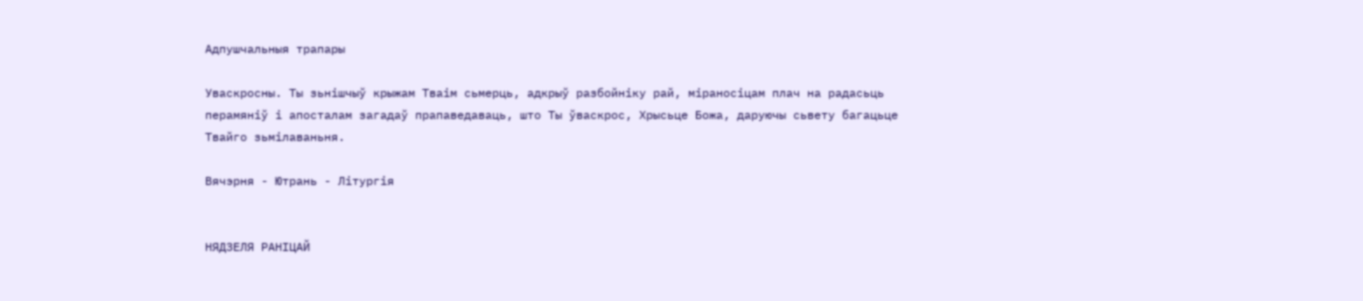Адпушчальныя трапары

Уваскросны. Ты зьнішчыў крыжам Тваім сьмерць, адкрыў разбойніку рай, міраносіцам плач на радасьць перамяніў і апосталам загадаў прапаведаваць, што Ты ўваскрос, Хрысьце Божа, даруючы сьвету багацьце Твайго зьмілаваньня.

Вячэрня - Ютрань - Літургія


НЯДЗЕЛЯ РАНІЦАЙ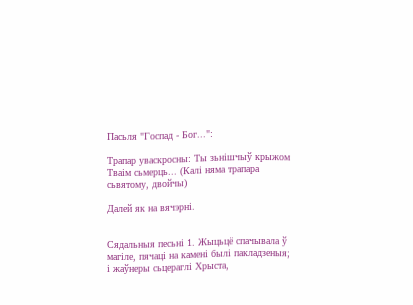Пасьля "Госпад - Бог...":

Трапар уваскросны: Ты зьнішчыў крыжом Тваім сьмерць... (Калі няма трапара сьвятому, двойчы)

Далей як на вячэрні.


Сядальныя песьні 1. Жыцьцё спачывала ў магіле, пячаці на камені былі пакладзеныя; і жаўнеры сьцераглі Хрыста,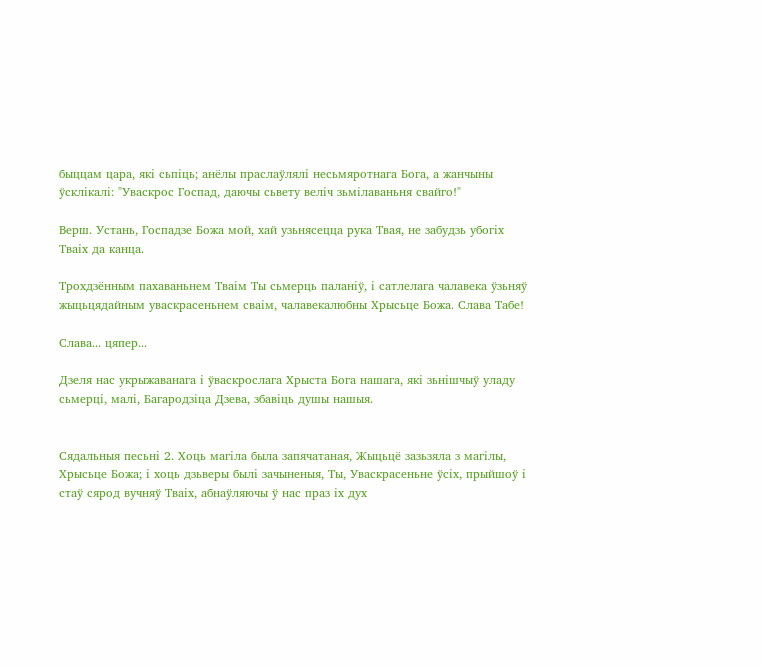быццам цара, які сьпіць; анёлы праслаўлялі несьмяротнага Бога, а жанчыны ўсклікалі: "Уваскрос Госпад, даючы сьвету веліч зьмілаваньня свайго!"

Верш. Устань, Госпадзе Божа мой, хай узьнясецца рука Твая, не забудзь убогіх Тваіх да канца.

Трохдзённым пахаваньнем Тваім Ты сьмерць паланіў, і сатлелага чалавека ўзьняў жыцьцядайным уваскрасеньнем сваім, чалавекалюбны Хрысьце Божа. Слава Табе!

Слава... цяпер...

Дзеля нас укрыжаванага і ўваскрослага Хрыста Бога нашага, які зьнішчыў уладу сьмерці, малі, Багародзіца Дзева, збавіць душы нашыя.


Сядальныя песьні 2. Хоць магіла была запячатаная, Жыцьцё зазьзяла з магілы, Хрысьце Божа; і хоць дзьверы былі зачыненыя, Ты, Уваскрасеньне ўсіх, прыйшоў і стаў сярод вучняў Тваіх, абнаўляючы ў нас праз іх дух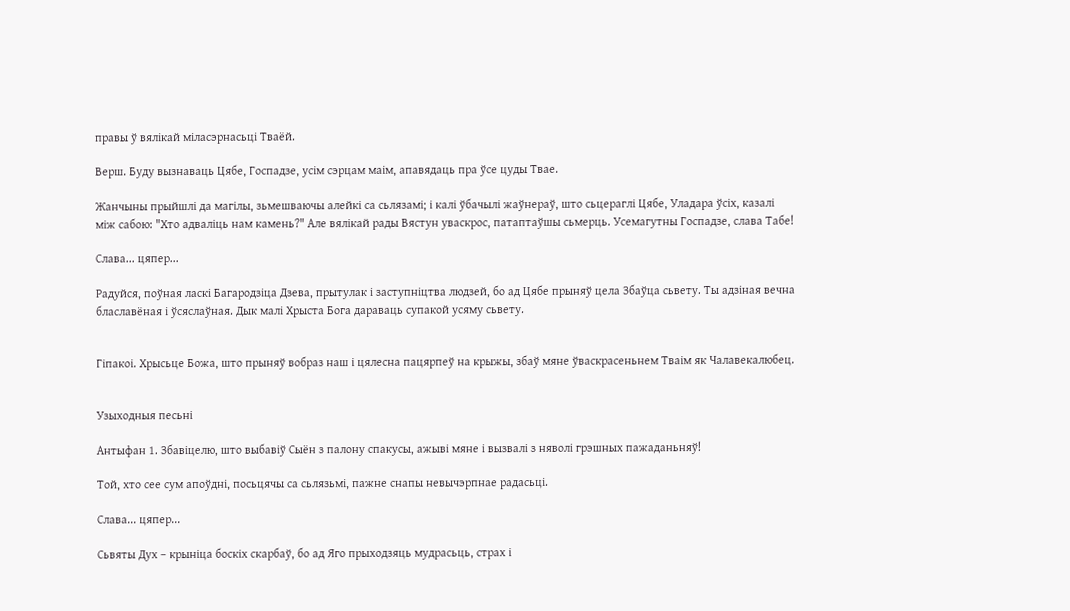правы ў вялікай міласэрнасьці Тваёй.

Верш. Буду вызнаваць Цябе, Госпадзе, усім сэрцам маім, апавядаць пра ўсе цуды Твае.

Жанчыны прыйшлі да магілы, зьмешваючы алейкі са сьлязамі; і калі ўбачылі жаўнераў, што сьцераглі Цябе, Уладара ўсіх, казалі між сабою: "Хто адваліць нам камень?" Але вялікай рады Вястун уваскрос, патаптаўшы сьмерць. Усемагутны Госпадзе, слава Табе!

Слава... цяпер...

Радуйся, поўная ласкі Багародзіца Дзева, прытулак і заступніцтва людзей, бо ад Цябе прыняў цела Збаўца сьвету. Ты адзіная вечна блаславёная і ўсяслаўная. Дык малі Хрыста Бога дараваць супакой усяму сьвету.


Гіпакоі. Хрысьце Божа, што прыняў вобраз наш і цялесна пацярпеў на крыжы, збаў мяне ўваскрасеньнем Тваім як Чалавекалюбец.


Узыходныя песьні

Антыфан 1. Збавіцелю, што выбавіў Сыён з палону спакусы, ажыві мяне і вызвалі з няволі грэшных пажаданьняў!

Той, хто сее сум апоўдні, посьцячы са сьлязьмі, пажне снапы невычэрпнае радасьці.

Слава... цяпер...

Сьвяты Дух – крыніца боскіх скарбаў, бо ад Яго прыходзяць мудрасьць, страх і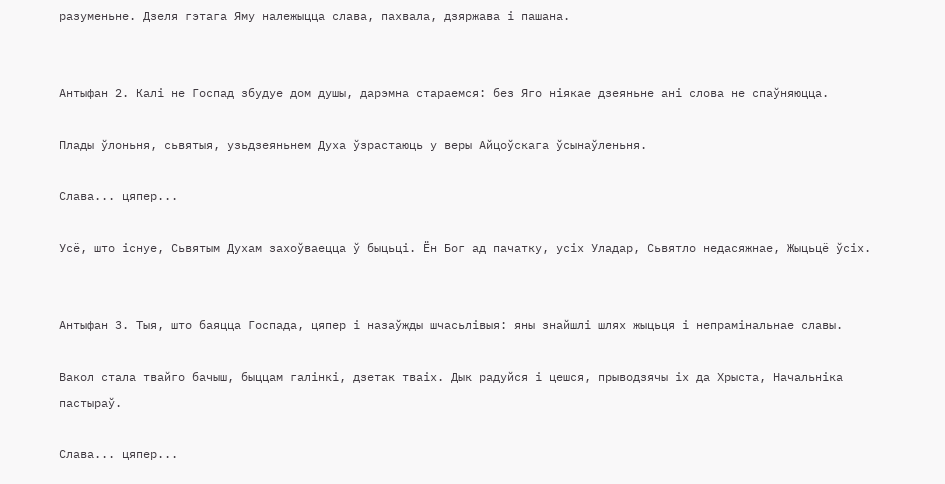разуменьне. Дзеля гэтага Яму належыцца слава, пахвала, дзяржава і пашана.


Антыфан 2. Калі не Госпад збудуе дом душы, дарэмна стараемся: без Яго ніякае дзеяньне ані слова не спаўняюцца.

Плады ўлоньня, сьвятыя, узьдзеяньнем Духа ўзрастаюць у веры Айцоўскага ўсынаўленьня.

Слава... цяпер...

Усё, што існуе, Сьвятым Духам захоўваецца ў быцьці. Ён Бог ад пачатку, усіх Уладар, Сьвятло недасяжнае, Жыцьцё ўсіх.


Антыфан 3. Тыя, што баяцца Госпада, цяпер і назаўжды шчасьлівыя: яны знайшлі шлях жыцьця і непрамінальнае славы.

Вакол стала твайго бачыш, быццам галінкі, дзетак тваіх. Дык радуйся і цешся, прыводзячы іх да Хрыста, Начальніка пастыраў.

Слава... цяпер...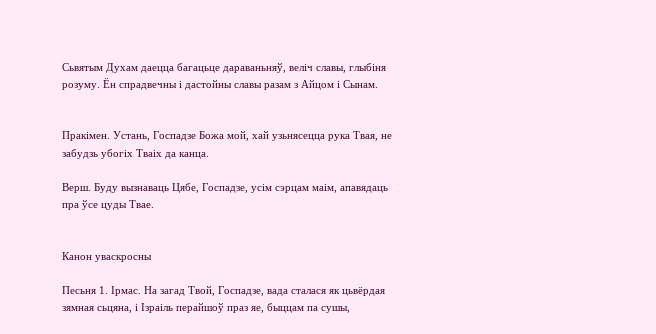Сьвятым Духам даецца багацьце дараваньняў, веліч славы, глыбіня розуму. Ён спрадвечны і дастойны славы разам з Айцом і Сынам.


Пракімен. Устань, Госпадзе Божа мой, хай узьнясецца рука Твая, не забудзь убогіх Тваіх да канца.

Верш. Буду вызнаваць Цябе, Госпадзе, усім сэрцам маім, апавядаць пра ўсе цуды Твае.


Канон уваскросны

Песьня 1. Ірмас. На загад Твой, Госпадзе, вада сталася як цьвёрдая зямная сьцяна, і Ізраіль перайшоў праз яе, быццам па сушы,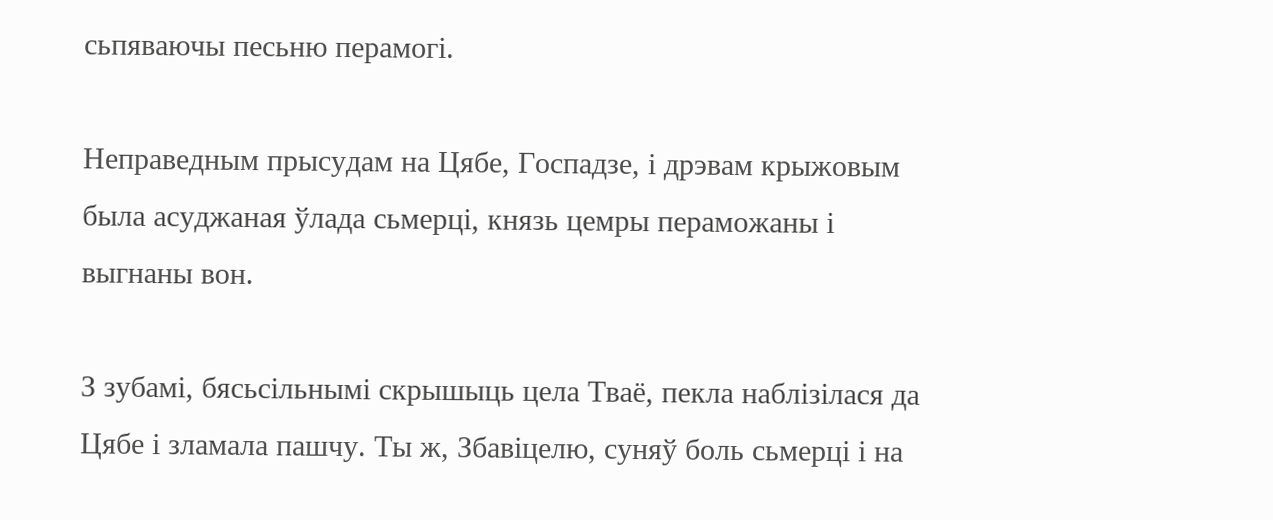сьпяваючы песьню перамогі.

Неправедным прысудам на Цябе, Госпадзе, і дрэвам крыжовым была асуджаная ўлада сьмерці, князь цемры пераможаны і выгнаны вон.

З зубамі, бясьсільнымі скрышыць цела Тваё, пекла наблізілася да Цябе і зламала пашчу. Ты ж, Збавіцелю, суняў боль сьмерці і на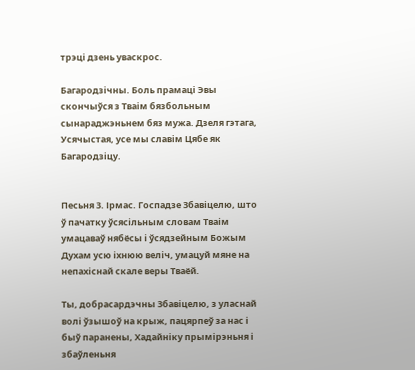трэці дзень уваскрос.

Багародзічны. Боль прамаці Эвы скончыўся з Тваім бязбольным сынараджэньнем бяз мужа. Дзеля гэтага, Усячыстая, усе мы славім Цябе як Багародзіцу.


Песьня 3. Ірмас. Госпадзе Збавіцелю, што ў пачатку ўсясільным словам Тваім умацаваў нябёсы і ўсядзейным Божым Духам усю іхнюю веліч, умацуй мяне на непахіснай скале веры Тваёй.

Ты, добрасардэчны Збавіцелю, з уласнай волі ўзышоў на крыж, пацярпеў за нас і быў паранены, Хадайніку прымірэньня і збаўленьня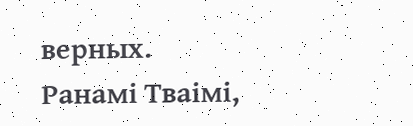верных. Ранамі Тваімі,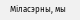Міласэрны, мы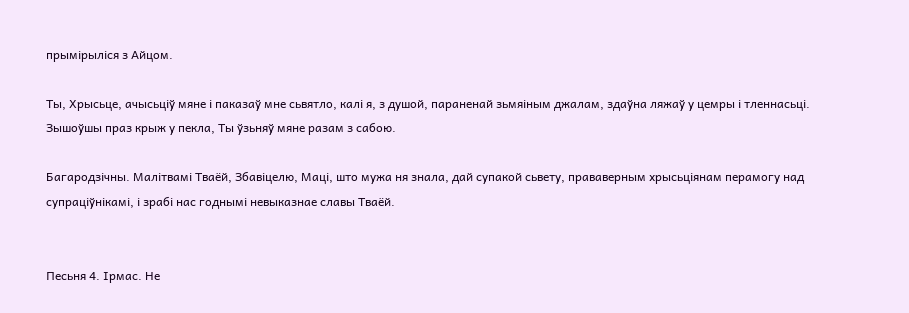прымірыліся з Айцом.

Ты, Хрысьце, ачысьціў мяне і паказаў мне сьвятло, калі я, з душой, параненай зьмяіным джалам, здаўна ляжаў у цемры і тленнасьці. Зышоўшы праз крыж у пекла, Ты ўзьняў мяне разам з сабою.

Багародзічны. Малітвамі Тваёй, Збавіцелю, Маці, што мужа ня знала, дай супакой сьвету, прававерным хрысьціянам перамогу над супраціўнікамі, і зрабі нас годнымі невыказнае славы Тваёй.


Песьня 4. Ірмас. Не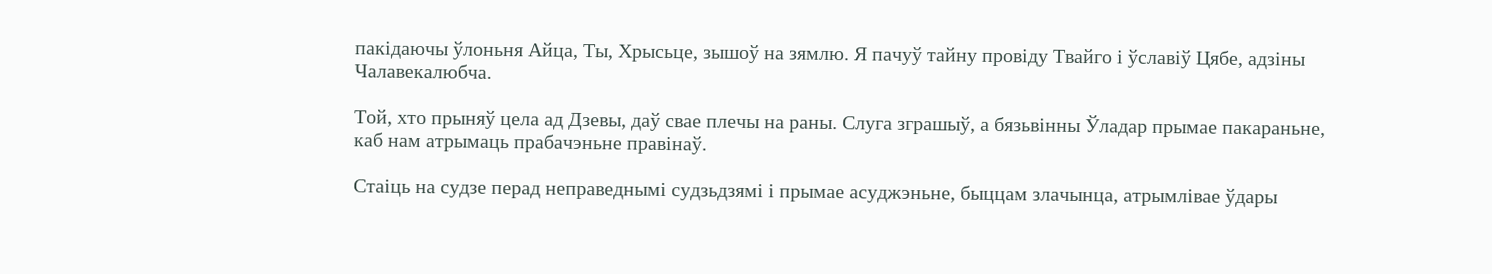пакідаючы ўлоньня Айца, Ты, Хрысьце, зышоў на зямлю. Я пачуў тайну провіду Твайго і ўславіў Цябе, адзіны Чалавекалюбча.

Той, хто прыняў цела ад Дзевы, даў свае плечы на раны. Слуга зграшыў, а бязьвінны Ўладар прымае пакараньне, каб нам атрымаць прабачэньне правінаў.

Стаіць на судзе перад неправеднымі судзьдзямі і прымае асуджэньне, быццам злачынца, атрымлівае ўдары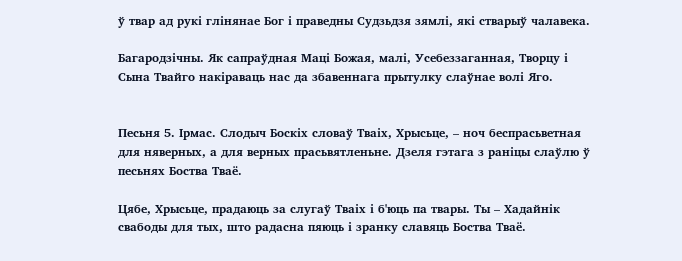ў твар ад рукі глінянае Бог і праведны Судзьдзя зямлі, які стварыў чалавека.

Багародзічны. Як сапраўдная Маці Божая, малі, Усебеззаганная, Творцу і Сына Твайго накіраваць нас да збавеннага прытулку слаўнае волі Яго.


Песьня 5. Ірмас. Слодыч Боскіх словаў Тваіх, Хрысьце, – ноч беспрасьветная для няверных, а для верных прасьвятленьне. Дзеля гэтага з раніцы слаўлю ў песьнях Боства Тваё.

Цябе, Хрысьце, прадаюць за слугаў Тваіх і б'юць па твары. Ты – Хадайнік свабоды для тых, што радасна пяюць і зранку славяць Боства Тваё.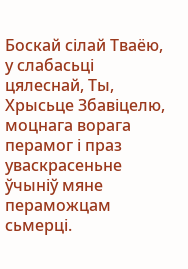Боскай сілай Тваёю, у слабасьці цялеснай, Ты, Хрысьце Збавіцелю, моцнага ворага перамог і праз уваскрасеньне ўчыніў мяне пераможцам сьмерці.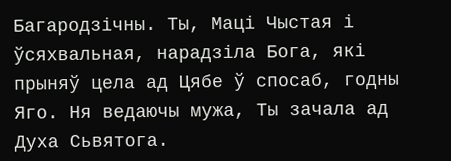Багародзічны. Ты, Маці Чыстая і ўсяхвальная, нарадзіла Бога, які прыняў цела ад Цябе ў спосаб, годны Яго. Ня ведаючы мужа, Ты зачала ад Духа Сьвятога.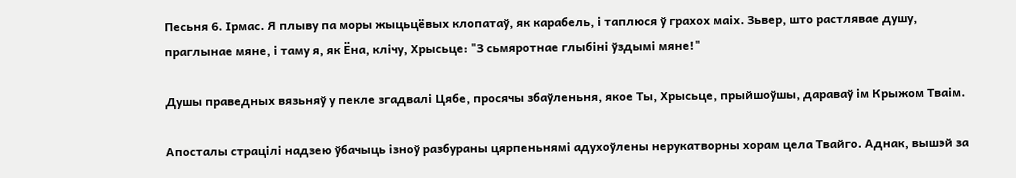Песьня 6. Ірмас. Я плыву па моры жыцьцёвых клопатаў, як карабель, і таплюся ў грахох маіх. Зьвер, што растлявае душу, праглынае мяне, і таму я, як Ёна, клічу, Хрысьце: "З сьмяротнае глыбіні ўздымі мяне!"

Душы праведных вязьняў у пекле згадвалі Цябе, просячы збаўленьня, якое Ты, Хрысьце, прыйшоўшы, дараваў ім Крыжом Тваім.

Апосталы страцілі надзею ўбачыць ізноў разбураны цярпеньнямі адухоўлены нерукатворны хорам цела Твайго. Аднак, вышэй за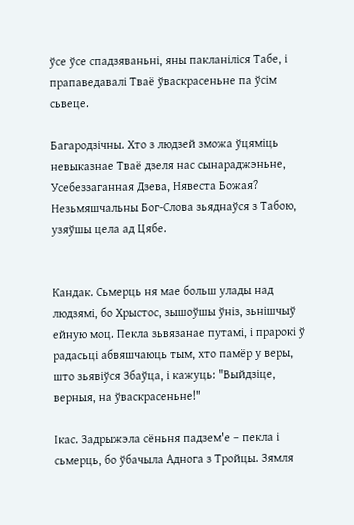ўсе ўсе спадзяваньні, яны пакланіліся Табе, і прапаведавалі Тваё ўваскрасеньне па ўсім сьвеце.

Багародзічны. Хто з людзей зможа ўцяміць невыказнае Тваё дзеля нас сынараджэньне, Усебеззаганная Дзева, Нявеста Божая? Незьмяшчальны Бог-Слова зьяднаўся з Табою, узяўшы цела ад Цябе.


Кандак. Сьмерць ня мае больш улады над людзямі, бо Хрыстос, зышоўшы ўніз, зьнішчыў ейную моц. Пекла зьвязанае путамі, і прарокі ў радасьці абвяшчаюць тым, хто памёр у веры, што зьявіўся Збаўца, і кажуць: "Выйдзіце, верныя, на ўваскрасеньне!"

Ікас. Задрыжэла сёньня падзем'е – пекла і сьмерць, бо ўбачыла Аднога з Тройцы. Зямля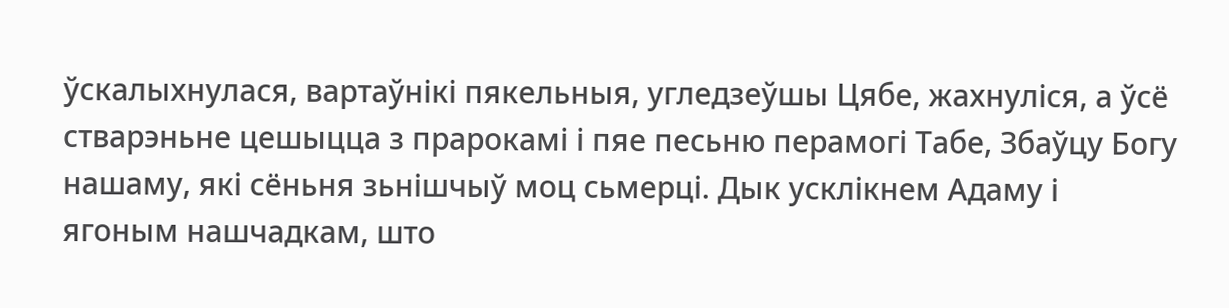ўскалыхнулася, вартаўнікі пякельныя, угледзеўшы Цябе, жахнуліся, а ўсё стварэньне цешыцца з прарокамі і пяе песьню перамогі Табе, Збаўцу Богу нашаму, які сёньня зьнішчыў моц сьмерці. Дык усклікнем Адаму і ягоным нашчадкам, што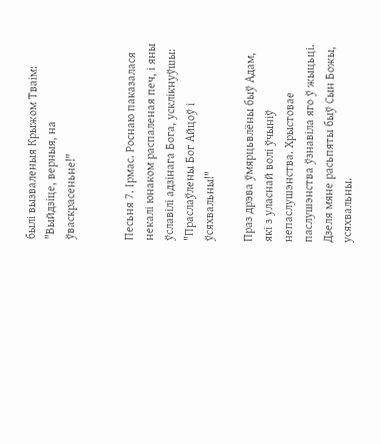былі вызваленыя Крыжом Тваім: "Выйдзіце, верныя, на ўваскрасеньне!"


Песьня 7. Ірмас. Роснаю паказалася некалі юнаком распаленая печ, і яны ўславілі адзінага Бога, усклікнуўшы: "Праслаўлены Бог Айцоў і ўсяхвальны!"

Праз дрэва ўмярцьвлёны быў Адам, які з уласнай волі ўчыніў непаслушэнства. Хрыстовае паслушэнства ўзнавіла яго ў жыцьці. Дзеля мяне расьпяты быў Сын Божы, усяхвальны.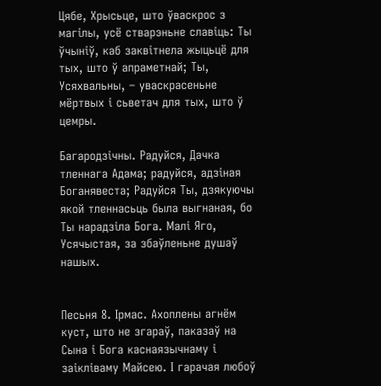Цябе, Хрысьце, што ўваскрос з магілы, усё стварэньне славіць: Ты ўчыніў, каб заквітнела жыцьцё для тых, што ў апраметнай; Ты, Усяхвальны, – уваскрасеньне мёртвых і сьветач для тых, што ў цемры.

Багародзічны. Радуйся, Дачка тленнага Адама; радуйся, адзіная Боганявеста; Радуйся Ты, дзякуючы якой тленнасьць была выгнаная, бо Ты нарадзіла Бога. Малі Яго, Усячыстая, за збаўленьне душаў нашых.


Песьня 8. Ірмас. Ахоплены агнём куст, што не згараў, паказаў на Сына і Бога каснаязычнаму і заікліваму Майсею. І гарачая любоў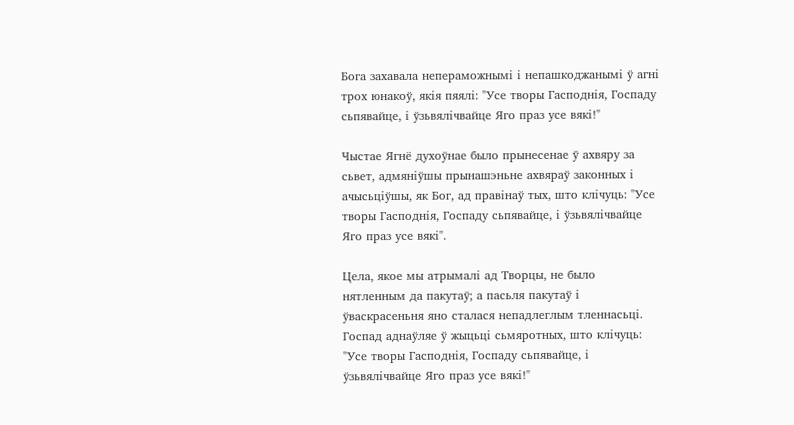Бога захавала непераможнымі і непашкоджанымі ў агні трох юнакоў, якія пяялі: "Усе творы Гасподнія, Госпаду сьпявайце, і ўзьвялічвайце Яго праз усе вякі!"

Чыстае Ягнё духоўнае было прынесенае ў ахвяру за сьвет, адмяніўшы прынашэньне ахвяраў законных і ачысьціўшы, як Бог, ад правінаў тых, што клічуць: "Усе творы Гасподнія, Госпаду сьпявайце, і ўзьвялічвайце Яго праз усе вякі".

Цела, якое мы атрымалі ад Творцы, не было нятленным да пакутаў; а пасьля пакутаў і ўваскрасеньня яно сталася непадлеглым тленнасьці. Госпад аднаўляе ў жыцьці сьмяротных, што клічуць: "Усе творы Гасподнія, Госпаду сьпявайце, і ўзьвялічвайце Яго праз усе вякі!"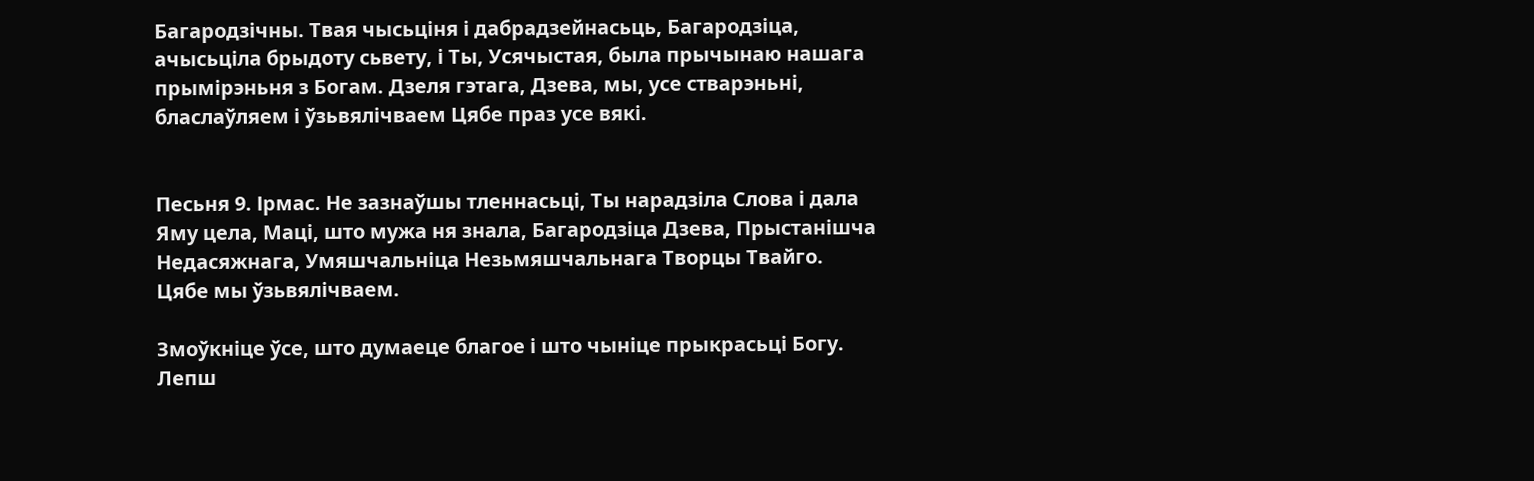Багародзічны. Твая чысьціня і дабрадзейнасьць, Багародзіца, ачысьціла брыдоту сьвету, і Ты, Усячыстая, была прычынаю нашага прымірэньня з Богам. Дзеля гэтага, Дзева, мы, усе стварэньні, бласлаўляем і ўзьвялічваем Цябе праз усе вякі.


Песьня 9. Ірмас. Не зазнаўшы тленнасьці, Ты нарадзіла Слова і дала Яму цела, Маці, што мужа ня знала, Багародзіца Дзева, Прыстанішча Недасяжнага, Умяшчальніца Незьмяшчальнага Творцы Твайго. Цябе мы ўзьвялічваем.

Змоўкніце ўсе, што думаеце благое і што чыніце прыкрасьці Богу. Лепш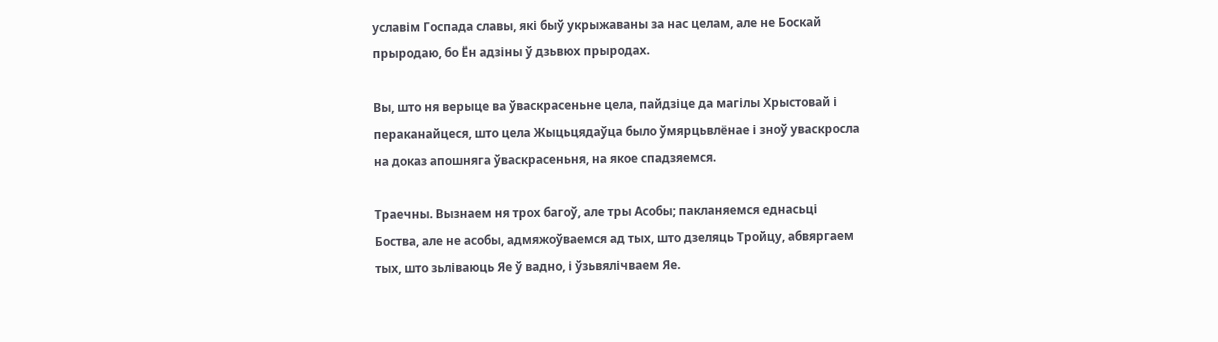уславім Госпада славы, які быў укрыжаваны за нас целам, але не Боскай прыродаю, бо Ён адзіны ў дзьвюх прыродах.

Вы, што ня верыце ва ўваскрасеньне цела, пайдзіце да магілы Хрыстовай і пераканайцеся, што цела Жыцьцядаўца было ўмярцьвлёнае і зноў уваскросла на доказ апошняга ўваскрасеньня, на якое спадзяемся.

Траечны. Вызнаем ня трох багоў, але тры Асобы; пакланяемся еднасьці Боства, але не асобы, адмяжоўваемся ад тых, што дзеляць Тройцу, абвяргаем тых, што зьліваюць Яе ў вадно, і ўзьвялічваем Яе.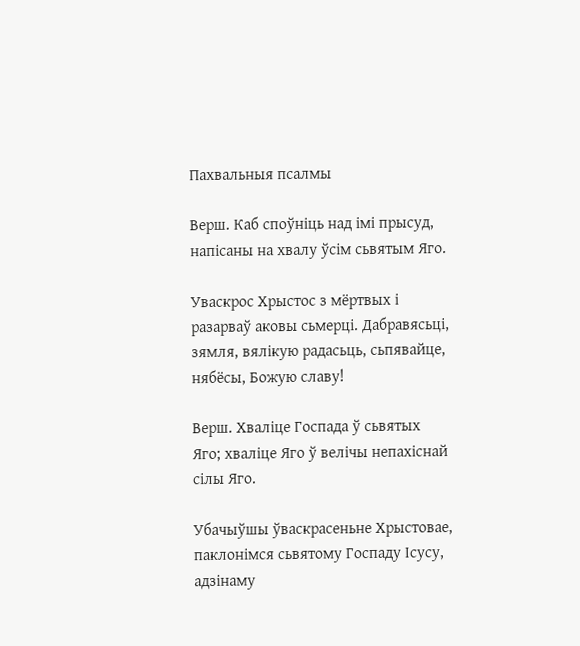Пахвальныя псалмы

Верш. Каб споўніць над імі прысуд, напісаны на хвалу ўсім сьвятым Яго.

Уваскрос Хрыстос з мёртвых і разарваў аковы сьмерці. Дабравясьці, зямля, вялікую радасьць, сьпявайце, нябёсы, Божую славу!

Верш. Хваліце Госпада ў сьвятых Яго; хваліце Яго ў велічы непахіснай сілы Яго.

Убачыўшы ўваскрасеньне Хрыстовае, паклонімся сьвятому Госпаду Ісусу, адзінаму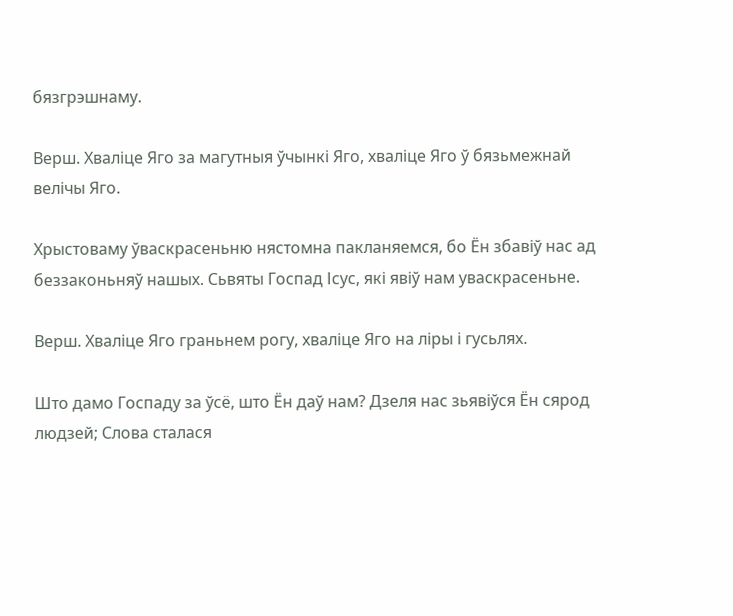бязгрэшнаму.

Верш. Хваліце Яго за магутныя ўчынкі Яго, хваліце Яго ў бязьмежнай велічы Яго.

Хрыстоваму ўваскрасеньню нястомна пакланяемся, бо Ён збавіў нас ад беззаконьняў нашых. Сьвяты Госпад Ісус, які явіў нам уваскрасеньне.

Верш. Хваліце Яго граньнем рогу, хваліце Яго на ліры і гусьлях.

Што дамо Госпаду за ўсё, што Ён даў нам? Дзеля нас зьявіўся Ён сярод людзей; Слова сталася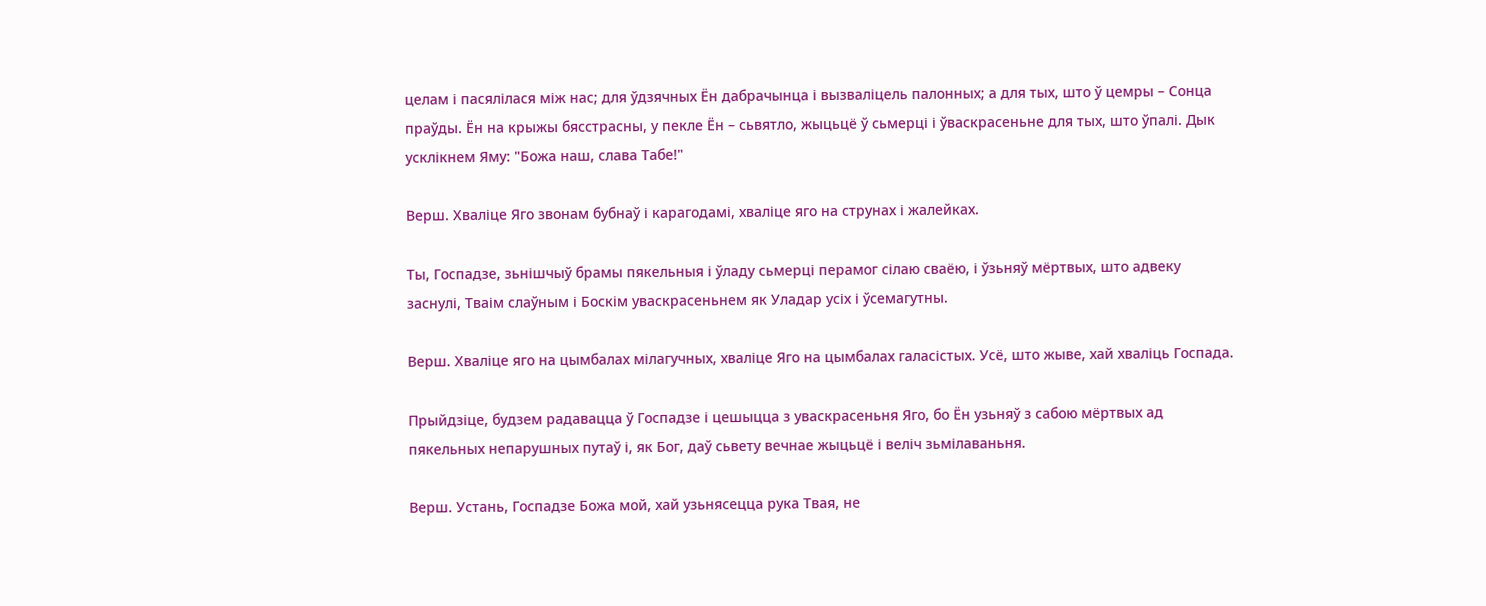целам і пасялілася між нас; для ўдзячных Ён дабрачынца і вызваліцель палонных; а для тых, што ў цемры – Сонца праўды. Ён на крыжы бясстрасны, у пекле Ён – сьвятло, жыцьцё ў сьмерці і ўваскрасеньне для тых, што ўпалі. Дык усклікнем Яму: "Божа наш, слава Табе!"

Верш. Хваліце Яго звонам бубнаў і карагодамі, хваліце яго на струнах і жалейках.

Ты, Госпадзе, зьнішчыў брамы пякельныя і ўладу сьмерці перамог сілаю сваёю, і ўзьняў мёртвых, што адвеку заснулі, Тваім слаўным і Боскім уваскрасеньнем як Уладар усіх і ўсемагутны.

Верш. Хваліце яго на цымбалах мілагучных, хваліце Яго на цымбалах галасістых. Усё, што жыве, хай хваліць Госпада.

Прыйдзіце, будзем радавацца ў Госпадзе і цешыцца з уваскрасеньня Яго, бо Ён узьняў з сабою мёртвых ад пякельных непарушных путаў і, як Бог, даў сьвету вечнае жыцьцё і веліч зьмілаваньня.

Верш. Устань, Госпадзе Божа мой, хай узьнясецца рука Твая, не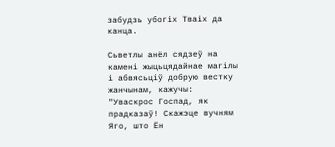забудзь убогіх Тваіх да канца.

Сьветлы анёл сядзеў на камені жыцьцядайнае магілы і абвясьціў добрую вестку жанчынам, кажучы: "Уваскрос Госпад, як прадказаў! Скажэце вучням Яго, што Ён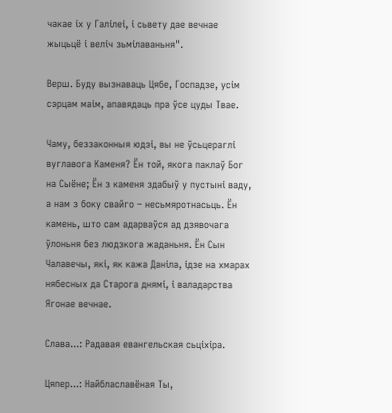чакае іх у Галілеі, і сьвету дае вечнае жыцьцё і веліч зьмілаваньня".

Верш. Буду вызнаваць Цябе, Госпадзе, усім сэрцам маім, апавядаць пра ўсе цуды Твае.

Чаму, беззаконныя юдэі, вы не ўсьцераглі вуглавога Каменя? Ён той, якога паклаў Бог на Сыёне; Ён з каменя здабыў у пустыні ваду, а нам з боку свайго – несьмяротнасьць. Ён камень, што сам адарваўся ад дзявочага ўлоньня без людзкога жаданьня. Ён Сын Чалавечы, які, як кажа Даніла, ідзе на хмарах нябесных да Старога днямі, і валадарства Ягонае вечнае.

Слава...: Радавая евангельская сьціхіра.

Цяпер...: Найблаславёная Ты,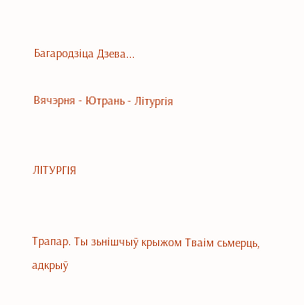Багародзіца Дзева...

Вячэрня - Ютрань - Літургія


ЛІТУРГІЯ


Трапар. Ты зьнішчыў крыжом Тваім сьмерць, адкрыў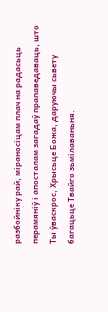разбойніку рай, міраносіцам плач на радасьць перамяніў і апосталам загадаў прапаведаваць, што Ты ўваскрос, Хрысьце Божа, даруючы сьвету багацьце Твайго зьмілаваньня.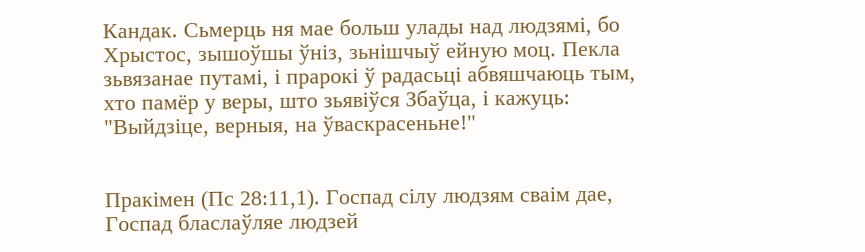Кандак. Сьмерць ня мае больш улады над людзямі, бо Хрыстос, зышоўшы ўніз, зьнішчыў ейную моц. Пекла зьвязанае путамі, і прарокі ў радасьці абвяшчаюць тым, хто памёр у веры, што зьявіўся Збаўца, і кажуць: "Выйдзіце, верныя, на ўваскрасеньне!"


Пракімен (Пс 28:11,1). Госпад сілу людзям сваім дае, Госпад бласлаўляе людзей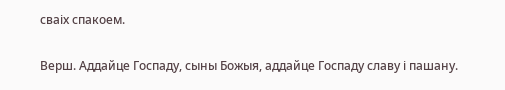сваіх спакоем.

Верш. Аддайце Госпаду, сыны Божыя, аддайце Госпаду славу і пашану.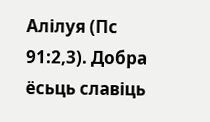Алілуя (Пс 91:2,3). Добра ёсьць славіць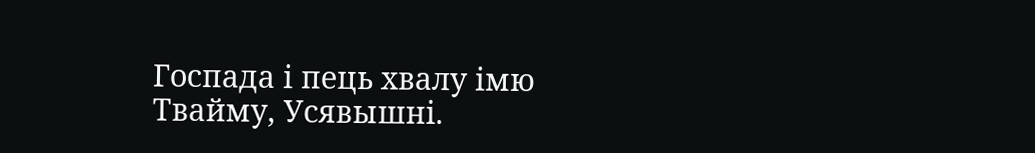Госпада і пець хвалу імю Твайму, Усявышні.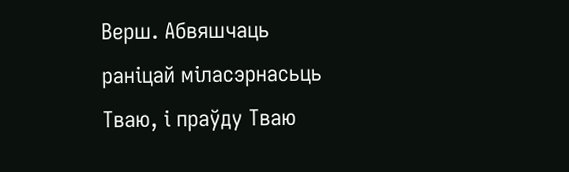Верш. Абвяшчаць раніцай міласэрнасьць Тваю, і праўду Тваю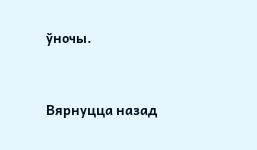ўночы.


Вярнуцца назад